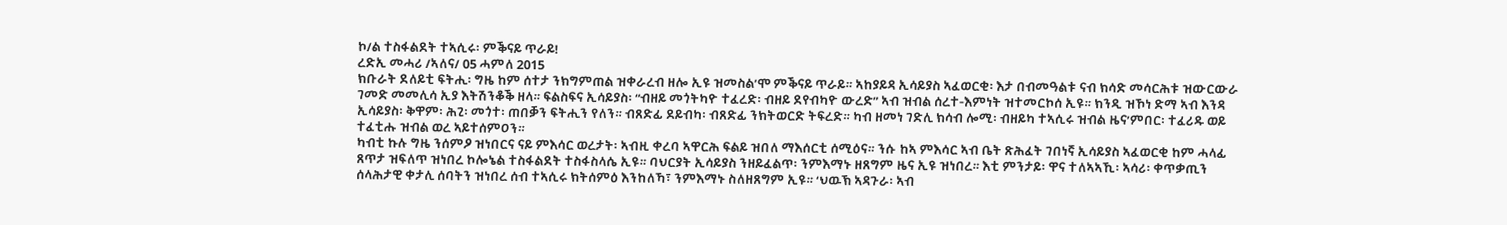ኮ/ል ተስፋልደት ተኣሲሩ፡ ምቕናይ ጥራይ!
ረድኢ መሓሪ /ኣለና/ 05 ሓምለ 2015
ክቡራት ደለይቲ ፍትሒ፡ ግዜ ከም ሰተታ ንክግምጠል ዝቀራረብ ዘሎ ኢዩ ዝመስል’ሞ ምቕናይ ጥራይ። ኣከያይዳ ኢሳይያስ ኣፈወርቂ፡ እታ በብመዓልቱ ናብ ክሳድ መሳርሕቱ ዝውርውራ ገመድ መመሊሳ ኢያ እትሽንቆቕ ዘላ። ፍልስፍና ኢሳይያስ፡ “ብዘይ መጎትካዮ ተፈረድ፡ ብዘይ ደየብካዮ ውረድ” ኣብ ዝብል ሰረተ-እምነት ዝተመርኮሰ ኢዩ። ክንዲ ዝኾነ ድማ ኣብ እንዳ ኢሳይያስ፡ ቅዋም፡ ሕጊ፡ መጎተ፡ ጠበቓን ፍትሒን የለን። ብጸድፊ ደይብካ፡ ብጸድፊ ንክትወርድ ትፍረድ። ካብ ዘመነ ገድሊ ክሳብ ሎሚ፡ ብዘይካ ተኣሲሩ ዝብል ዜና’ምበር፡ ተፈሪዱ ወይ ተፈቲሑ ዝብል ወረ ኣይተሰምዐን።
ካብቲ ኩሉ ግዜ ንሰምዖ ዝነበርና ናይ ምእሳር ወረታት፡ ኣብዚ ቀረባ ኣዋርሕ ፍልይ ዝበለ ማእሰርቲ ሰሚዕና። ንሱ ከኣ ምእሳር ኣብ ቤት ጽሕፈት ገበነኛ ኢሳይያስ ኣፈወርቂ ከም ሓላፊ ጸጥታ ዝፍለጥ ዝነበረ ኮሎኔል ተስፋልደት ተስፋስላሴ ኢዩ። ባህርያት ኢሳይያስ ንዘይፈልጥ፡ ንምእማኑ ዘጸግም ዜና ኢዩ ዝነበረ። እቲ ምንታይ፡ ዋና ተለኣኣኺ፡ ኣሳሪ፡ ቀጥቃጢን ሰላሕታዊ ቀታሊ ሰባትን ዝነበረ ሰብ ተኣሲሩ ክትሰምዕ እንከለኻ፣ ንምእማኑ ስለዘጸግም ኢዩ። ‘ህዉኽ ኣዳጉራ፡ ኣብ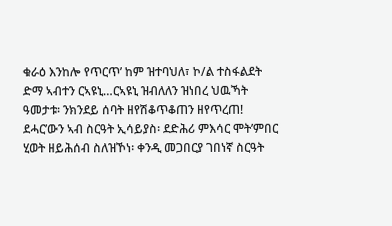ቁራዕ እንከሎ የጥርጥ’ ከም ዝተባህለ፣ ኮ/ል ተስፋልደት ድማ ኣብተን ርኣዩኒ…ርኣዩኒ ዝብለለን ዝነበረ ህዉኻት ዓመታቱ፡ ንክንደይ ሰባት ዘየሽቆጥቆጠን ዘየጥረጠ!
ደሓር’ውን ኣብ ስርዓት ኢሳይያስ፡ ደድሕሪ ምእሳር ሞት’ምበር ሂወት ዘይሕሰብ ስለዝኾነ፡ ቀንዲ መጋበርያ ገበነኛ ስርዓት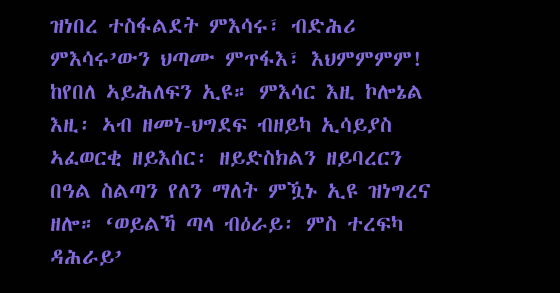ዝነበረ ተስፋልደት ምእሳሩ፣ ብድሕሪ ምእሳሩ’ውን ህጣሙ ምጥፋእ፣ እህምምምም! ከየበለ ኣይሕለፍን ኢዩ። ምእሳር እዚ ኮሎኔል እዚ፡ ኣብ ዘመነ-ህግደፍ ብዘይካ ኢሳይያስ ኣፈወርቂ ዘይእሰር፡ ዘይድስክልን ዘይባረርን በዓል ስልጣን የለን ማለት ምዃኑ ኢዩ ዝነግረና ዘሎ። ‘ወይልኻ ጣላ ብዕራይ፡ ምስ ተረፍካ ዳሕራይ’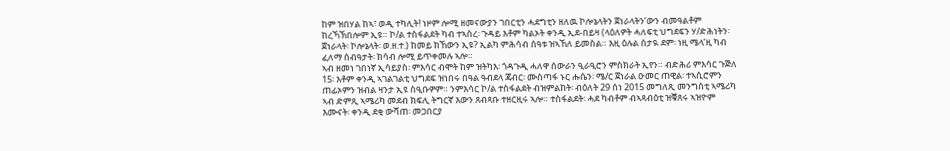ከም ዝበሃል ከኣ፣ ወዲ ተካሊት! ነዞም ሎሚ ዘመናውያን ገበርቲን ሓደግቲን ዘለዉ ኮሎኔላትን ጀነራላትን’ውን ብመዓልቶም ከረኻኽበሎም ኢዩ። ኮ/ል ተስፋልደት ካብ ተኣስረ፡ ጉዳይ እቶም ካልኦት ቀንዲ ኢደ-በይዛ (ላዕለዎት ሓለፍቲ ህግደፍን ሃ/ድሕነትን፡ ጀነራላት፡ ኮሎኔላት፡ ወ.ዘ.ተ.) ከመይ ክኸውን ኢዩ? ኢልካ ምሕሳብ ሰዓቱ ዝኣኸለ ይመስል። እዚ ዕሉል ሰታዪ ደም፡ ነዚ ሜላ’ዚ ካብ ፈለማ ሰብዓታት፡ ክሳብ ሎሚ ይጥቀመሉ ኣሎ።
ኣብ ዘመነ ገበነኛ ኢሳይያስ፡ ምእሳር ብሞት ከም ዝትካእ፡ ጎዳጉዲ ሓለዋ ሰውራን ዒራዒሮን ምስክራት ኢየን። ብድሕሪ ምእሳር ጉጅለ 15፡ እቶም ቀንዲ ኣገልገልቲ ህግደፍ ዝነበሩ በዓል ዓብደላ ጃብር፡ ሙስጣፋ ኑር ሑሴን፡ ሜ/ር ጀነራል ዑመር ጠዊል፡ ተኣሲሮምን ጠፊኦምን ዝብል ዛንታ ኢዩ ስዒቡዎም። ንምእሳር ኮ/ል ተስፋልደት ብዝምልከት፡ ብዕለት 29 ሰነ 2015 መግለጺ መንግስቲ ኣሜሪካ ኣብ ድምጺ ኣሜሪካ መደብ ክፍሊ ትግርኛ እውን ጸብጻቡ ተዘርዚሩ ኣሎ። ተስፋልደት፡ ሓደ ካብቶም ብኣጻብዕቲ ዝቑጸሩ ኣዝዮም እሙናት፡ ቀንዲ ደቂ ውሻጠ፡ መጋበርያ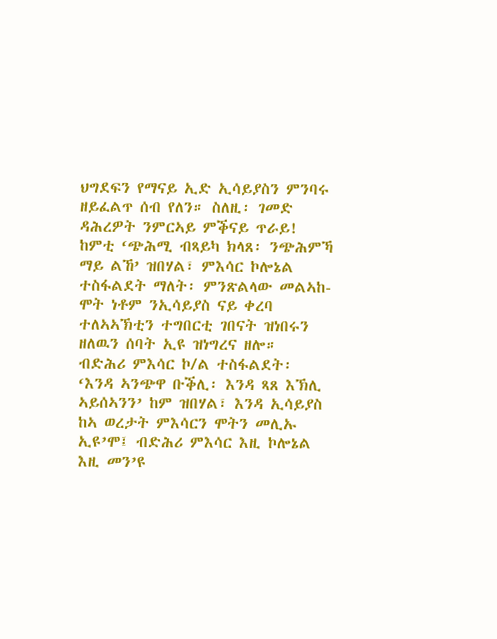ህግደፍን የማናይ ኢድ ኢሳይያስን ምንባሩ ዘይፈልጥ ሰብ የለን። ስለዚ፡ ገመድ ዳሕረዎት ንምርኣይ ምቕናይ ጥራይ!
ከምቲ ‘ጭሕሚ ብጻይካ ክላጸ፡ ንጭሕምኻ ማይ ልኸ’ ዝበሃል፣ ምእሳር ኮሎኔል ተስፋልደት ማለት፡ ምንጽልላው መልኣከ-ሞት ነቶም ንኢሳይያስ ናይ ቀረባ ተለኣኣኽቲን ተግበርቲ ገበናት ዝነበሩን ዘለዉን ሰባት ኢዩ ዝነግረና ዘሎ።
ብድሕሪ ምእሳር ኮ/ል ተስፋልደት፡ ‘እንዳ ኣንጭዋ ቡቕሊ፡ እንዳ ጻጸ እኽሊ ኣይሰኣንን’ ከም ዝበሃል፣ እንዳ ኢሳይያስ ከኣ ወረታት ምእሳርን ሞትን መሊኡ ኢዩ’ሞ፤ ብድሕሪ ምእሳር እዚ ኮሎኔል እዚ መን’ዩ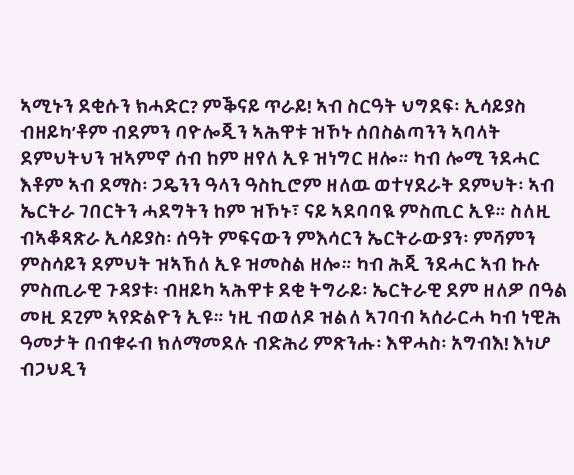ኣሚኑን ደቂሱን ክሓድር? ምቕናይ ጥራይ! ኣብ ስርዓት ህግደፍ፡ ኢሳይያስ ብዘይካ’ቶም ብደምን ባዮሎጂን ኣሕዋቱ ዝኾኑ ሰበስልጣንን ኣባላት ደምህትህን ዝኣምኖ ሰብ ከም ዘየለ ኢዩ ዝነግር ዘሎ። ካብ ሎሚ ንደሓር እቶም ኣብ ደማስ፡ ጋዴንን ዓላን ዓስኪሮም ዘለዉ ወተሃደራት ደምህት፡ ኣብ ኤርትራ ገበርትን ሓደግትን ከም ዝኾኑ፣ ናይ ኣደባባዪ ምስጢር ኢዩ። ስለዚ ብኣቆጻጽራ ኢሳይያስ፡ ሰዓት ምፍናውን ምእሳርን ኤርትራውያን፡ ምሻምን ምስሳይን ደምህት ዝኣኸለ ኢዩ ዝመስል ዘሎ። ካብ ሕጂ ንደሓር ኣብ ኩሉ ምስጢራዊ ጉዳያቱ፡ ብዘይካ ኣሕዋቱ ደቂ ትግራይ፡ ኤርትራዊ ደም ዘለዎ በዓል መዚ ደጊም ኣየድልዮን ኢዩ። ነዚ ብወለዶ ዝልለ ኣገባብ ኣሰራርሓ ካብ ነዊሕ ዓመታት በብቁሩብ ክለማመደሉ ብድሕሪ ምጽንሑ፡ እዋሓስ፡ አግብእ! እነሆ ብጋህዲን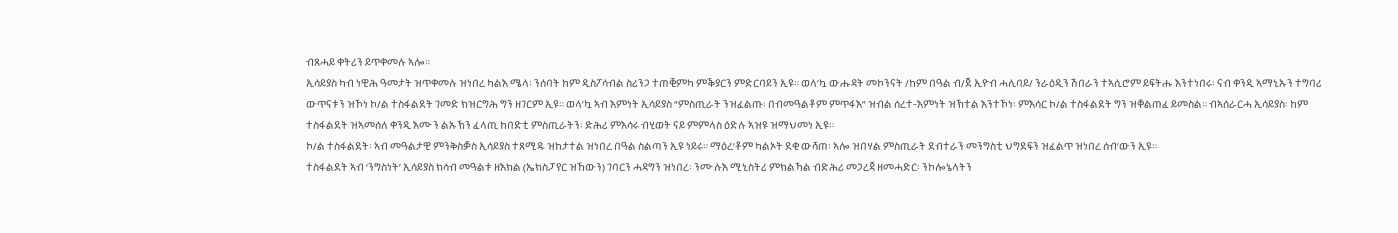ብጸሓይ ቀትሪን ይጥቀመሉ ኣሎ።
ኢሳይያስ ካብ ነዊሕ ዓመታት ዝጥቀመሉ ዝነበረ ካልእ ሜላ፡ ንሰባት ከም ዲስፖሳብል ስሪንጋ ተጠቒምካ ምቕያርን ምድርባይን ኢዩ። ወላ’ኳ ውሑዳት መኮንናት /ከም በዓል ብ/ጀ ኢዮብ ሓሊባይ/ ንራዕዲን ሽበራን ተኣሲሮም ይፍትሑ እንተነበሩ፡ ናብ ቀንዲ ኣማኒኡን ተግባሪ ውጥናቱን ዝኾነ ኮ/ል ተስፋልደት ገመድ ክዝርግሕ ግን ዘገርም ኢዩ። ወላ’ኳ ኣብ እምነት ኢሳይያስ “ምስጢራት ንዝፈልጡ፡ በብመዓልቶም ምጥፋእ” ዝብል ሰረተ-እምነት ዝኽተል እንተኾነ፡ ምእሳር ኮ/ል ተስፋልደት ግን ዝቐልጠፈ ይመስል። ብኣሰራርሓ ኢሳይያስ፡ ከም ተስፋልደት ዝኣመሰለ ቀንዲ እሙን ልኡኽን ፈላጢ ከበድቲ ምስጢራትን፡ ድሕሪ ምእሳሩ ብሂወት ናይ ምምላስ ዕድሉ ኣዝዩ ዝማህመነ ኢዩ።
ኮ/ል ተስፋልደት፡ ኣብ መዓልታዊ ምንቅስቓስ ኢሳይያስ ተጸሚዱ ዝከታተል ዝነበረ በዓል ስልጣን ኢዩ ነይሩ። ማዕረ’ቶም ካልኦት ደቂ ውሻጠ፡ ኣሎ ዝበሃል ምስጢራት ደብተራን መንግስቲ ህግደፍን ዝፈልጥ ዝነበረ ሰብ’ውን ኢዩ።
ተስፋልደት ኣብ ‘ንግስነት’ ኢሳይያስ ክሳብ መዓልቱ ዘእክል (ኤክስፓየር ዝኸውን) ገባርን ሓዳግን ዝነበረ፡ ንሙሉእ ሚኒስትሪ ምክልኻል ብድሕሪ መጋረጃ ዘመሓድር፡ ንኮሎኔላትን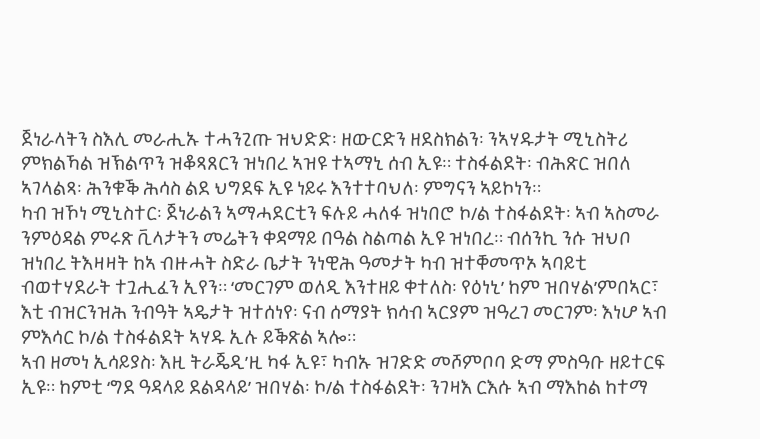ጀነራላትን ስእሊ መራሒኡ ተሓንጊጡ ዝህድድ፡ ዘውርድን ዘደስክልን፡ ንኣሃዱታት ሚኒስትሪ ምክልኻል ዝኽልጥን ዝቆጻጸርን ዝነበረ ኣዝዩ ተኣማኒ ሰብ ኢዩ። ተስፋልደት፡ ብሕጽር ዝበለ ኣገላልጻ፡ ሕንቁቕ ሕሳስ ልደ ህግደፍ ኢዩ ነይሩ እንተተባህለ፡ ምግናን ኣይኮነን።
ካብ ዝኾነ ሚኒስተር፡ ጀነራልን ኣማሓደርቲን ፍሉይ ሓለፋ ዝነበሮ ኮ/ል ተስፋልደት፡ ኣብ ኣስመራ ንምዕዳል ምሩጽ ቪላታትን መሬትን ቀዳማይ በዓል ስልጣል ኢዩ ዝነበረ። ብሰንኪ ንሱ ዝህቦ ዝነበረ ትእዛዛት ከኣ ብዙሓት ስድራ ቤታት ንነዊሕ ዓመታት ካብ ዝተቐመጥኦ ኣባይቲ ብወተሃደራት ተጓሒፈን ኢየን። ‘መርገም ወለዲ እንተዘይ ቀተለስ፡ የዕነኒ’ ከም ዝበሃል’ምበኣር፣ እቲ ብዝርንዝሕ ንብዓት ኣዴታት ዝተሰነየ፡ ናብ ሰማያት ክሳብ ኣርያም ዝዓረገ መርገም፡ እነሆ ኣብ ምእሳር ኮ/ል ተስፋልደት ኣሃዱ ኢሉ ይቕጽል ኣሎ።
ኣብ ዘመነ ኢሳይያስ፡ እዚ ትራጄዲ’ዚ ካፋ ኢዩ፣ ካብኡ ዝገድድ መሾምቦባ ድማ ምስዓቡ ዘይተርፍ ኢዩ። ከምቲ ‘ግደ ዓዳላይ ደልዳላይ’ ዝበሃል፡ ኮ/ል ተስፋልደት፡ ንገዛእ ርእሱ ኣብ ማእከል ከተማ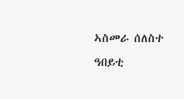ኣስመራ ሰለስተ ዓበይቲ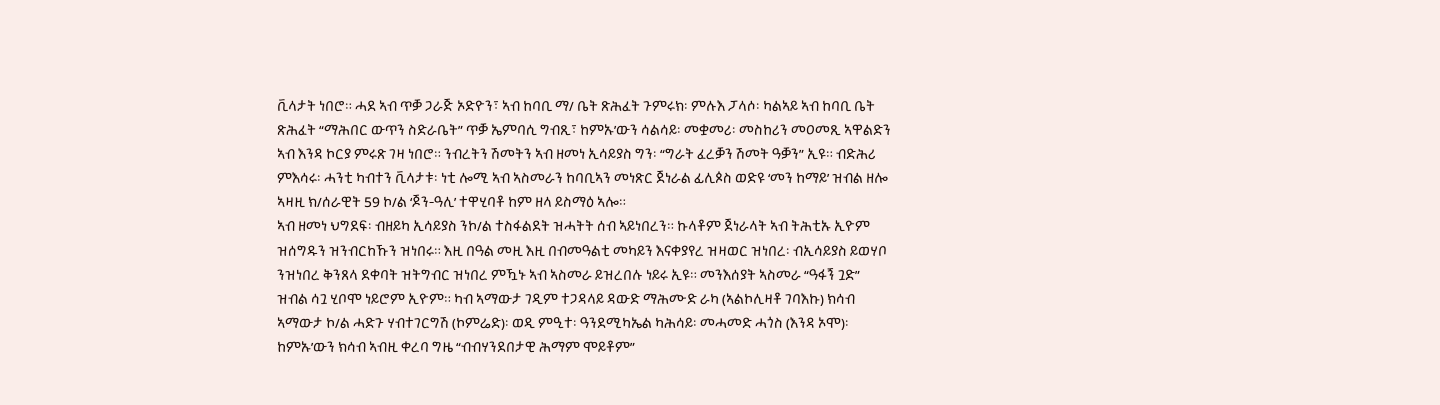ቪላታት ነበሮ። ሓደ ኣብ ጥቓ ጋራጅ ኦድዮን፣ ኣብ ከባቢ ማ/ ቤት ጽሕፈት ጉምሩክ፡ ምሉእ ፓላሶ፡ ካልኣይ ኣብ ከባቢ ቤት ጽሕፈት “ማሕበር ውጥን ስድራቤት” ጥቓ ኤምባሲ ግብጺ፣ ከምኡ’ውን ሳልሳይ፡ መቋመሪ፡ መስከሪን መዐመጺ ኣዋልድን ኣብ እንዳ ኮርያ ምሩጽ ገዛ ነበሮ። ንብረትን ሽመትን ኣብ ዘመነ ኢሳይያስ ግን፡ “ግራት ፈረቓን ሽመት ዓቓን” ኢዩ። ብድሕሪ ምእሳሩ፡ ሓንቲ ካብተን ቪላታቱ፡ ነቲ ሎሚ ኣብ ኣስመራን ከባቢኣን መነጽር ጀነራል ፊሊጶስ ወድዩ ‘መን ከማይ’ ዝብል ዘሎ ኣዛዚ ክ/ሰራዊት 59 ኮ/ል ‘ጆን-ዓሊ’ ተዋሂባቶ ከም ዘላ ይስማዕ ኣሎ።
ኣብ ዘመነ ህግደፍ፡ ብዘይካ ኢሳይያስ ንኮ/ል ተስፋልደት ዝሓትት ሰብ ኣይነበረን። ኩላቶም ጀነራላት ኣብ ትሕቲኡ ኢዮም ዝሰግዱን ዝንብርከኹን ዝነበሩ። እዚ በዓል መዚ እዚ በብመዓልቲ መካይን እናቀያየረ ዝዛወር ዝነበረ፡ ብኢሳይያስ ይወሃቦ ንዝነበረ ቅንጸላ ደቀባት ዝትግብር ዝነበረ ምዃኑ ኣብ ኣስመራ ይዝረበሉ ነይሩ ኢዩ። መንእሰያት ኣስመራ “ዓፋኝ ጓድ” ዝብል ሳጓ ሂቦሞ ነይሮም ኢዮም። ካብ ኣማውታ ገዲም ተጋዳላይ ዳውድ ማሕሙድ ራካ (ኣልኮሊዛቶ ገባእኩ) ክሳብ ኣማውታ ኮ/ል ሓድጉ ሃብተገርግሽ (ኮምሬድ)፡ ወዲ ምዒተ፡ ዓንደሚካኤል ካሕሳይ፡ መሓመድ ሓጎስ (እንዳ ኦሞ)፡ ከምኡ’ውን ክሳብ ኣብዚ ቀረባ ግዜ “ብብሃንደበታዊ ሕማም ሞይቶም”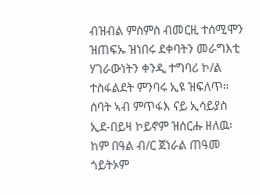ብዝብል ምስምስ ብመርዚ ተሰሚሞን ዝጠፍኡ ዝነበሩ ደቀባትን መራግእቲ ሃገራውነትን ቀንዲ ተግባሪ ኮ/ል ተስፋልደት ምንባሩ ኢዩ ዝፍለጥ። ሰባት ኣብ ምጥፋእ ናይ ኢሳይያስ ኢደ-በይዛ ኮይኖም ዝሰርሑ ዘለዉ፡ ከም በዓል ብ/ር ጀነራል ጠዓመ ጎይትኦም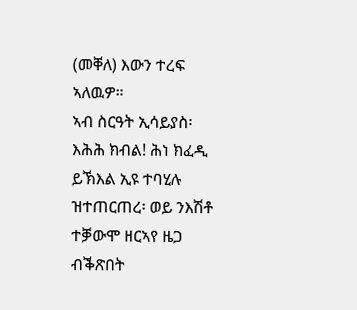(መቐለ) እውን ተረፍ ኣለዉዎ።
ኣብ ስርዓት ኢሳይያስ፡ እሕሕ ክብል! ሕነ ክፈዲ ይኽእል ኢዩ ተባሂሉ ዝተጠርጠረ፡ ወይ ንእሽቶ ተቓውሞ ዘርኣየ ዜጋ ብቕጽበት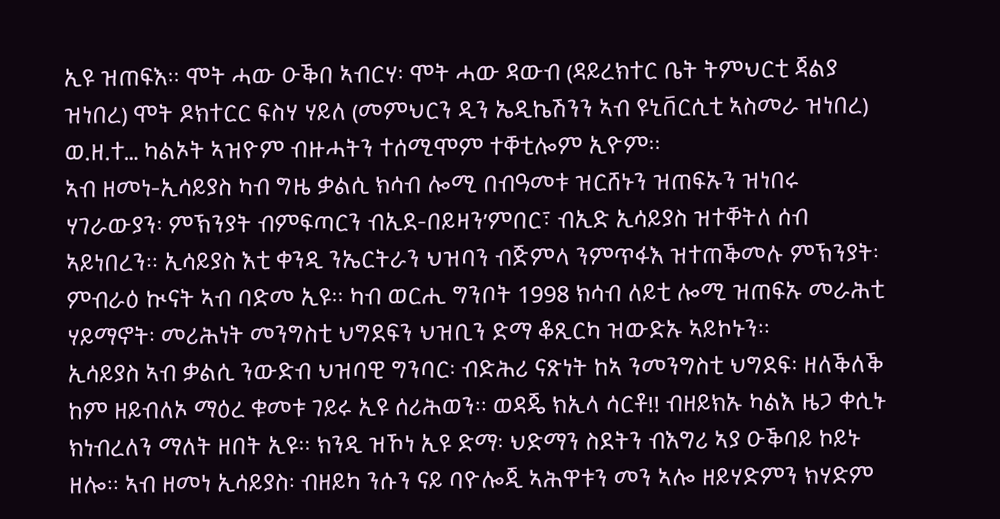ኢዩ ዝጠፍእ። ሞት ሓው ዑቕበ ኣብርሃ፡ ሞት ሓው ዳውብ (ዳይረክተር ቤት ትምህርቲ ጃልያ ዝነበረ) ሞት ዶክተርር ፍስሃ ሃይለ (መምህርን ዲን ኤዲኬሽንን ኣብ ዩኒቨርሲቲ ኣስመራ ዝነበረ) ወ.ዘ.ተ… ካልኦት ኣዝዮም ብዙሓትን ተሰሚሞም ተቐቲሎም ኢዮም።
ኣብ ዘመነ-ኢሳይያስ ካብ ግዜ ቃልሲ ክሳብ ሎሚ በብዓመቱ ዝርሸኑን ዝጠፍኡን ዝነበሩ ሃገራውያን፡ ምኽንያት ብምፍጣርን ብኢደ-በይዛን’ምበር፣ ብኢድ ኢሳይያስ ዝተቐትለ ሰብ ኣይነበረን። ኢሳይያስ እቲ ቀንዲ ንኤርትራን ህዝባን ብጅምላ ንምጥፋእ ዝተጠቕመሉ ምኽንያት፡ ምብራዕ ኲናት ኣብ ባድመ ኢዩ። ካብ ወርሒ ግንቦት 1998 ክሳብ ለይቲ ሎሚ ዝጠፍኡ መራሕቲ ሃይማኖት፡ መሪሕነት መንግስቲ ህግደፍን ህዝቢን ድማ ቆጺርካ ዝውድኡ ኣይኮኑን።
ኢሳይያስ ኣብ ቃልሲ ንውድብ ህዝባዊ ግንባር፡ ብድሕሪ ናጽነት ከኣ ንመንግስቲ ህግደፍ፡ ዘለቕለቕ ከም ዘይብለኦ ማዕረ ቁመቱ ገይሩ ኢዩ ሰሪሕወን። ወዳጄ ክኢላ ሳርቶ!! ብዘይክኡ ካልእ ዜጋ ቀሲኑ ክነብረለን ማለት ዘበት ኢዩ። ክንዲ ዝኾነ ኢዩ ድማ፡ ህድማን ስደትን ብእግሪ ኣያ ዑቕባይ ኮይኑ ዘሎ። ኣብ ዘመነ ኢሳይያስ፡ ብዘይካ ንሱን ናይ ባዮሎጂ ኣሕዋቱን መን ኣሎ ዘይሃድምን ክሃድም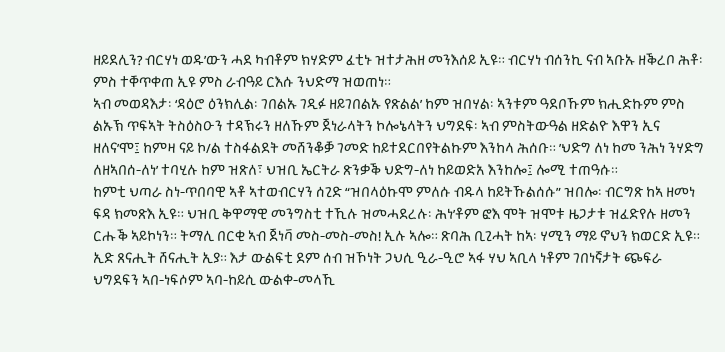ዘይደሊን? ብርሃነ ወዱ’ውን ሓደ ካብቶም ክሃድም ፈቲኑ ዝተታሕዘ መንእሰይ ኢዩ። ብርሃነ ብሰንኪ ናብ ኣቡኡ ዘቕረቦ ሕቶ፡ ምስ ተቐጥቀጠ ኢዩ ምስ ራብዓይ ርእሱ ንህድማ ዝወጠነ።
ኣብ መወዳእታ፡ ‘ዳዕሮ ዕንክሊል፡ ገበልኡ ገዲፉ ዘይገበልኡ የጽልል’ ከም ዝበሃል፡ ኣንቱም ዓደቦኹም ክሒድኩም ምስ ልኡኽ ጥፍኣት ትስዕስዑን ተዳኽሩን ዘለኹም ጀነራላትን ኮሎኔላትን ህግደፍ፡ ኣብ ምስትውዓል ዘድልዮ እዋን ኢና ዘለና’ሞ፤ ከምዛ ናይ ኮ/ል ተስፋልደት መሸንቆቓ ገመድ ከይተደርበየትልኩም እንከላ ሕሰቡ። ’ህድግ ለነ ከመ ንሕነ ንሃድግ ለዘኣበሰ-ለነ’ ተባሂሉ ከም ዝጽለ፣ ህዝቢ ኤርትራ ጽንቃቕ ህድግ-ለነ ከይወድአ እንከሎ፤ ሎሚ ተጠዓሱ።
ከምቲ ህጣራ ስነ-ጥበባዊ ኣቶ ኣተወብርሃን ሰጊድ “ዝበላዕኩሞ ምለሱ ብዱላ ከይትኹልሰሱ” ዝበሎ፡ ብርግጽ ከኣ ዘመነ ፍዳ ክመጽእ ኢዩ። ህዝቢ ቅዋማዊ መንግስቲ ተኺሉ ዝመሓደረሉ፡ ሕነ’ቶም ፎእ ሞት ዝሞቱ ዜጋታቱ ዝፈድየሉ ዘመን ርሑቕ ኣይኮነን። ትማሊ በርቂ ኣብ ጀነቫ መስ-መስ-መስ! ኢሉ ኣሎ። ጽባሕ ቢጊሓት ከኣ፡ ሃሚን ማይ ኖህን ክወርድ ኢዩ። ኢድ ጸናሒት ሸናሒት ኢያ። እታ ውልፍቲ ደም ሰብ ዝኾነት ጋህሲ ዒራ-ዒሮ ኣፋ ሃህ ኣቢላ ነቶም ገበነኛታት ጭፍራ ህግደፍን ኣበ-ነፍሶም ኣባ-ከይሲ ውልቀ-መላኺ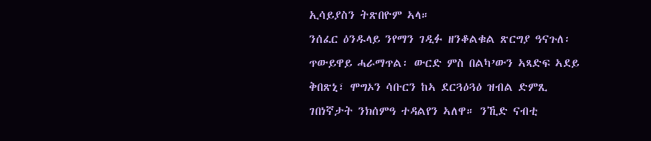ኢሳይያስን ትጽበዮም ኣላ።
ንሰፈር ዕንዱላይ ንየማን ገዲፉ ዘንቆልቁል ጽርግያ ዓናጉለ፡ ጥውይዋይ ሓራማጥል፡ ውርድ ምስ በልካ’ውን ኣጻድፍ ኣደይ ቅበጽኒ፣ ሞግኦን ሳቡርን ከኣ ደርጓዕጓዕ ዝብል ድምጺ ገበነኛታት ንክሰምዓ ተዳልየን ኣለዋ። ንኺድ ናብቲ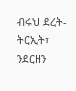ብሩህ ደረት-ትርኢት፣ ንደርዘን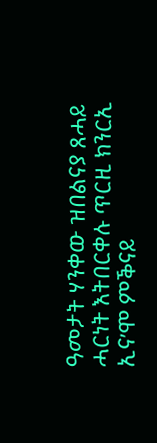ዓመታት ሃንቀው ዝበልናያ ጸሓይ ሓርነት እትበርቀሉ ጥርዚ ክንርኢ ኢና’ሞ ምቕናይ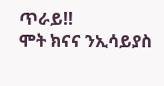ጥራይ!!
ሞት ክናና ንኢሳይያስ